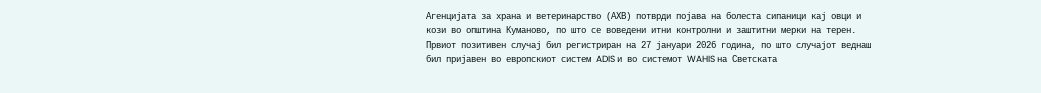Агенцијата за храна и ветеринарство (АХВ) потврди појава на болеста сипаници кај овци и кози во општина Куманово, по што се воведени итни контролни и заштитни мерки на терен.
Првиот позитивен случај бил регистриран на 27 јануари 2026 година, по што случајот веднаш бил пријавен во европскиот систем ADIS и во системот WAHIS на Светската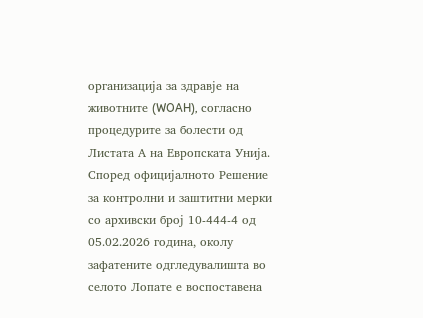организација за здравје на животните (WOAH), согласно процедурите за болести од Листата А на Европската Унија.
Според официјалното Решение за контролни и заштитни мерки со архивски број 10-444-4 од 05.02.2026 година, околу зафатените одгледувалишта во селото Лопате е воспоставена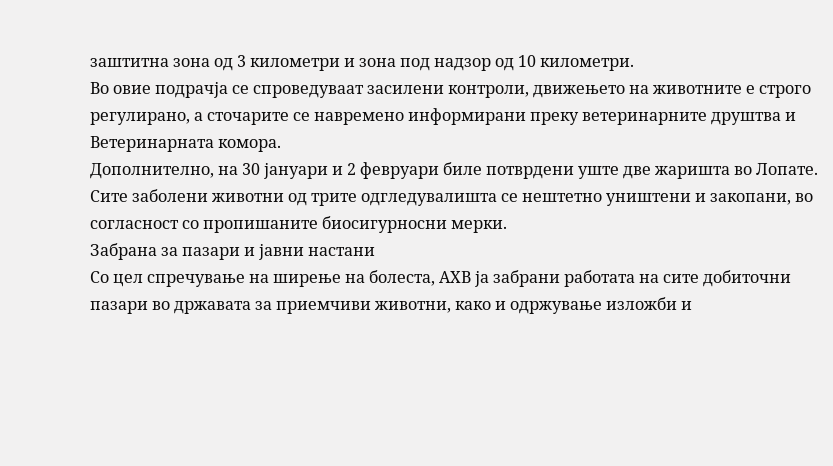заштитна зона од 3 километри и зона под надзор од 10 километри.
Во овие подрачја се спроведуваат засилени контроли, движењето на животните е строго регулирано, а сточарите се навремено информирани преку ветеринарните друштва и Ветеринарната комора.
Дополнително, на 30 јануари и 2 февруари биле потврдени уште две жаришта во Лопате.
Сите заболени животни од трите одгледувалишта се нештетно уништени и закопани, во согласност со пропишаните биосигурносни мерки.
Забрана за пазари и јавни настани
Со цел спречување на ширење на болеста, АХВ ја забрани работата на сите добиточни пазари во државата за приемчиви животни, како и одржување изложби и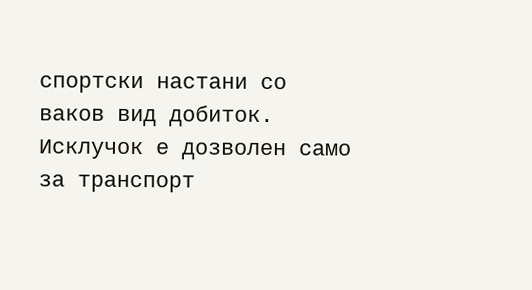спортски настани со ваков вид добиток. Исклучок е дозволен само за транспорт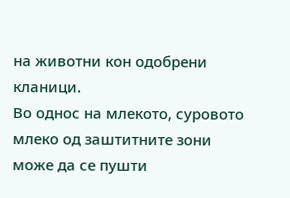на животни кон одобрени кланици.
Во однос на млекото, суровото млеко од заштитните зони може да се пушти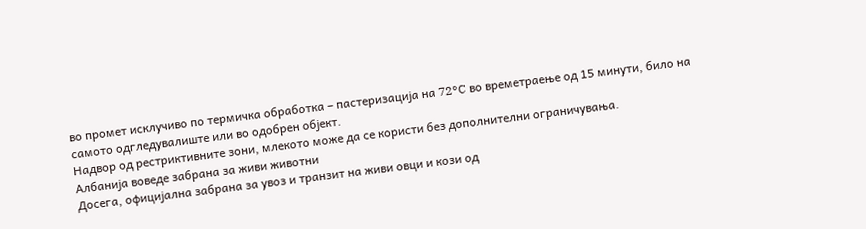во промет исклучиво по термичка обработка – пастеризација на 72°C во времетраење од 15 минути, било на самото одгледувалиште или во одобрен објект.
Надвор од рестриктивните зони, млекото може да се користи без дополнителни ограничувања.
Албанија воведе забрана за живи животни
Досега, официјална забрана за увоз и транзит на живи овци и кози од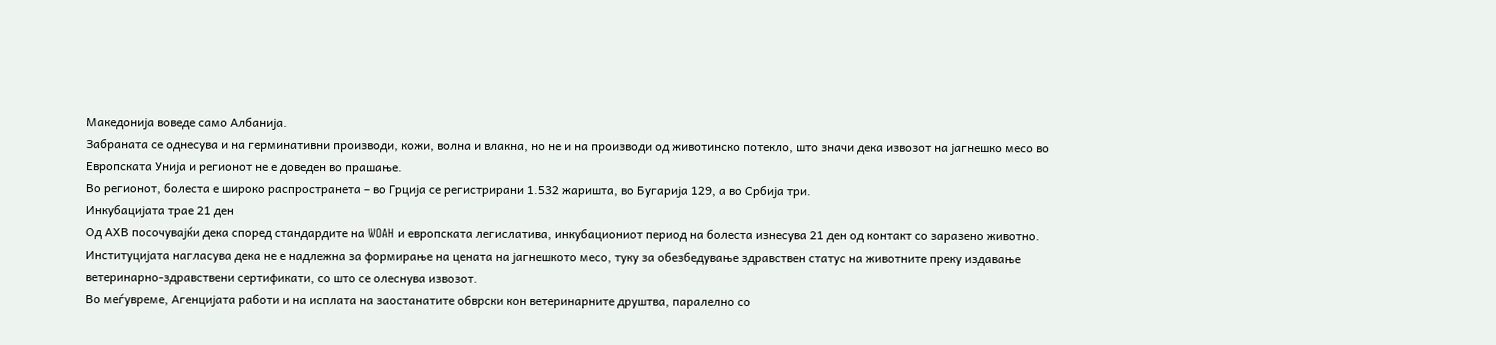Македонија воведе само Албанија.
Забраната се однесува и на герминативни производи, кожи, волна и влакна, но не и на производи од животинско потекло, што значи дека извозот на јагнешко месо во Европската Унија и регионот не е доведен во прашање.
Во регионот, болеста е широко распространета – во Грција се регистрирани 1.532 жаришта, во Бугарија 129, а во Србија три.
Инкубацијата трае 21 ден
Од АХВ посочувајќи дека според стандардите на WOAH и европската легислатива, инкубациониот период на болеста изнесува 21 ден од контакт со заразено животно.
Институцијата нагласува дека не е надлежна за формирање на цената на јагнешкото месо, туку за обезбедување здравствен статус на животните преку издавање ветеринарно-здравствени сертификати, со што се олеснува извозот.
Во меѓувреме, Агенцијата работи и на исплата на заостанатите обврски кон ветеринарните друштва, паралелно со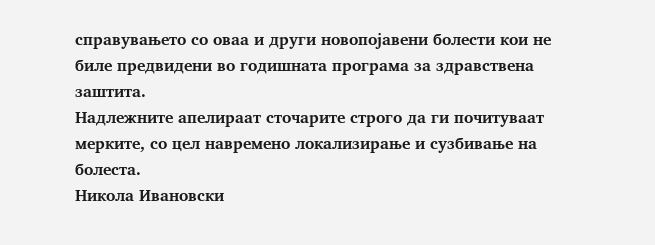справувањето со оваа и други новопојавени болести кои не биле предвидени во годишната програма за здравствена заштита.
Надлежните апелираат сточарите строго да ги почитуваат мерките, со цел навремено локализирање и сузбивање на болеста.
Никола Ивановски